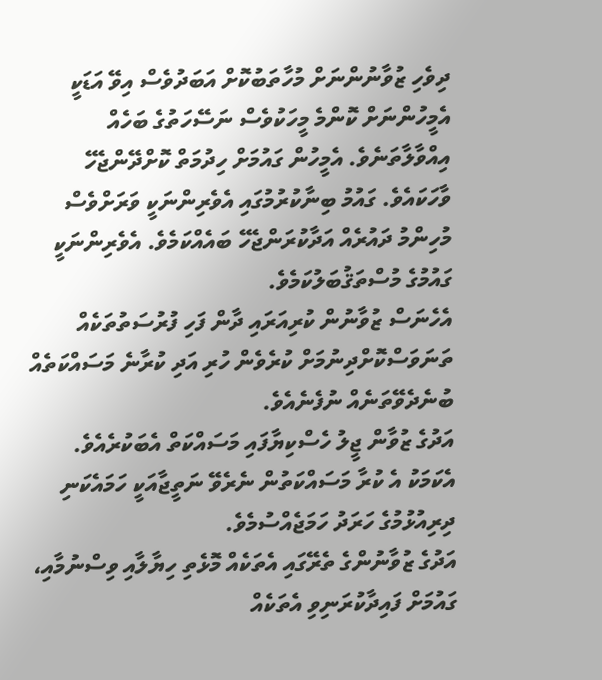ދިވެހި ޒުވާނުންނަށް މުހާތަބުކޮށް އަބަދުވެސް އިވޭ އަޑަކީ އެމީހުންނަށް ކޮންމެ މީހަކުވެސް ނަސޭހަތުގެ ބަހެއް އިއްވާލާތަނެވެ. އެމީހުން ގައުމަށް ހިދުމަތް ކޮށްދޭންޖެހޭ ވާހަކައެވެ. ގައުމު ބިނާކުރުމުގައި އެވެރިންނަކީ ވަރަށްވެސް މުހިންމު ދައުރެއް އަދާކުރަންޖެހޭ ބައެއްކަމެވެ. އެވެރިންނަކީ ގައުމުގެ މުސްތަޤުބަލުކަމެވެ.
އެހެނަސް ޒުވާނުން ކުރިއަރައި ދާން ފަހި ފުރުސަތުތަކެއް ތަނަވަސްކޮށްދިނުމަށް ކުރެވެން ހުރި އަދި ކުރާނެ މަސައްކަތެއް ބުނެދެވޭތަނެއް ނުފެނެއެވެ.
އަދުގެ ޒުވާން ޖީލު ހެސްކިޔާފައި މަސައްކަތް އެބަކުރެއެވެ. އެކަމަކު އެ ކުރާ މަސައްކަތުން ނެރެވޭ ނަތީޖާއަކީ ހަމައެކަނި ދިރިއުޅުމުގެ ހަރަދު ހަމަޖެއްސުމެވެ.
އަދުގެ ޒުވާނުންގެ ތެރޭގައި އެތަކެއް މޮޅެތި ހިޔާލާއި ވިސްނުމާއި، ގައުމަށް ފައިދާކުރަނިވި އެތަކެއް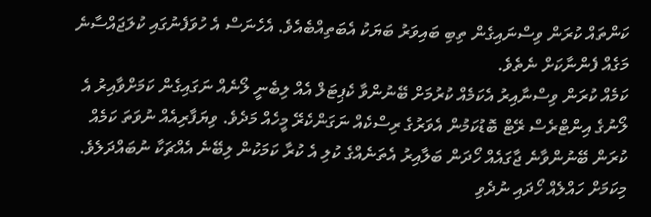ކަންތައް ކުރަން ވިސްނައިގެން ތިބި ބައިވަރު ބަޔަކު އެބަތިއްބެއެވެ. އެހެނަސް އެ ހުވަފެނުގައި ކުލަޖައްސާނެ މަގެއް ފެންނާކަށް ނެތެވެ.
ކަމެއް ކުރަން ވިސްނާއިރު އެކަމެއް ކުރުމަށް ބޭނުންވާ ކެޕިޓަލް އެއް ލިބެނީ ލޯނެއް ނަގައިގެން ކަމަށްވާއިރު އެ ލޯނުގެ އިންޓްރެސް ރޭޓް ބޮޑުކަމުން އެވަރުގެ ރިސްކެއް ނަގަންކެރޭ މީހެއް މަދެވެ. ވިޔަފާރިއެއް ނުވަތަ ކަމެއް ކުރަން ބޭނުންވާނެ ޖާގައެއް ހޯދަން ބަލާއިރު އެތަނެއްގެ ކުލި އެ ކުރާ ކަމަކުން ލިބޭނެ އެއްޗަކާ ނުބައްދަލެވެ.
މިކަމަށް ހައްލެއް ހޯދައި ނުދެވި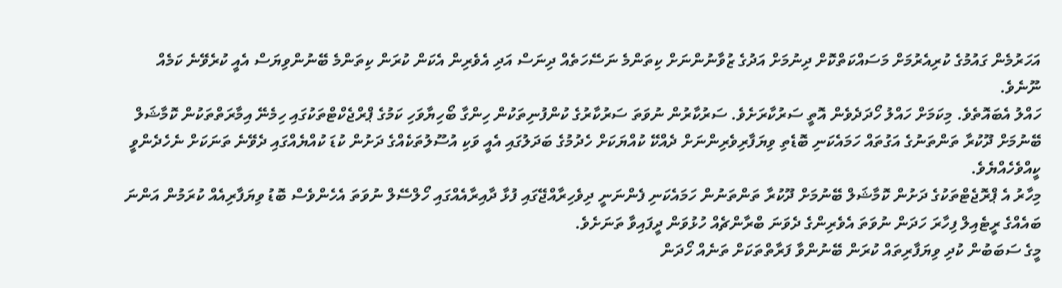އަހަރުމެން ގައުމުގެ ކުރިއެރުމަށް މަސައްކަތްކޮށް ދިނުމަށް އަދުގެ ޒުވާނުންނަށް ކިތަންމެ ނަސޭހަތެއް ދިނަސް އަދި އެވެރިން އެކަން ކުރަން ކިތަންމެ ބޭނުންވިޔަސް އެއީ ކުރެވޭނެ ކަމެއް ނޫނެވެ.
ހައްލު އެބައޮތެވެ. މިކަމަށް ހައްލު ހޯދަދެވެން އޮތީ ސަރުކާރަށެވެ. ސަރުކާރުން ނުވަތަ ސަރުކާރުގެ ކުންފުނިތަކުން ހިންގާ ބޯހިޔާވަހި ކަމުގެ ޕްރްޖެކްޓްތަކުގައި ހިމެނޭ އިމާރަތްތަކުން ކޮމާޝަލް ބޭނުމަށް ދޫކުރާ ތަންތަނުގެ އަގުތައް ހަމައެކަނި ބޮޑެތި ވިޔަފާރިވެރިންނަށް ދެއްކޭ ކުއްޔަކަށް ހެދުމުގެ ބަދަލުގައި އެއީ ވަކި އުސޫލުތަކެއްގެ ދަށުން ކުޑަ ކުއްޔެއްގައި ދެވޭނެ ތަނަކަށް ނެހެދެންވީ ކީއްވެހެއްޔެވެ.
މިހާރު އެ ޕްރޮޖެޓްތަކުގެ ދަށުން ކޮމާޝަލް ބޭނުމަށް ދޫކުރާ ތަންތަނުން ހަމައެކަނި ފެންނަނީ ދިވެހިރާއްޖޭގައި ފުޅާ ދާއިރާއެއްގައި ހޯލްސޭލް ނުވަތަ އެހެންވެސް ބޮޑު ވިޔަފާރިއެއް ކުރަމުން އަންނަ ބައެއްގެ ރީޓެއިލް ފިހާރަ ހަދަން ނުވަތަ އެވެރިންގެ ދެވަނަ ބްރާންޗެއް ހުޅުވަން ދީފައިވާ ތަނަށެވެ.
މީގެ ސަބަބުން ކުދި ވިޔަފާރިތައް ކުރަން ބޭނުންވާ ފަރާތްތަކަށް ތަނެއް ހޯދަން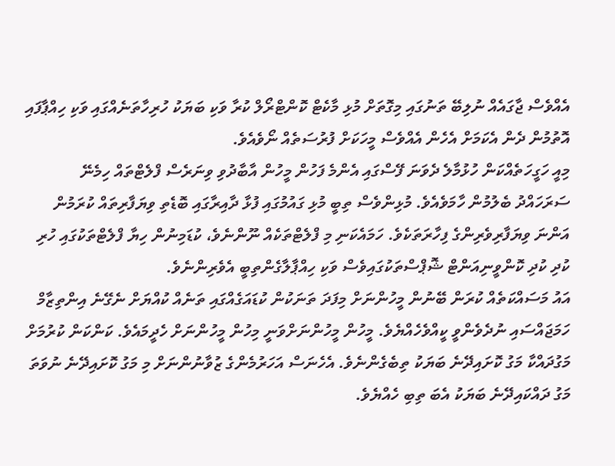އެއްވެސް ޖާގައެއް ނުލިބޭ ތަނުގައި މިގޮތަށް މުޅި މާކެޓް ކޮންޓްރޯލް ކުރާ ވަކި ބަޔަކު ހުރިހާތަނެއްގައި ވަކި ހިއްޕާފައި އޮތުމުން ދެން އެކަމަށް އެހެން އެއްވެސް މީހަކަށް ފުރުސަތެއް ނޯވެއެވެ.
މިއީ ހަގީހަތެއްކަން ހުޅުމާލެ ދެވަނަ ފޭސްގައި އެންމެ ފަހުން މީހުން އާބާދުވި ވިނަރެސް ފްލެޓްތައް ހިމެނޭ ސަރަހައްދު ބެލުމުން ހާމަވެއެވެ. މުޅިންވެސް ތިބީ މުޅި ގައުމުގައި ފުޅާ ދާއިރާގައި ބޮޑެތި ވިޔަފާރިތައް ކުރަމުން އަންނަ ވިޔަފާރިވެރިންގެ ފިހާރަތަކެވެ. ހަމައެކަނި މި ފްލެޓްތަކެއް ނޫންނެވެ، ކުޑަމިނުން ހިޔާ ފްލެޓްތަކުގައި ހުރި ކުދި ކުދި ކޮންވީނިއަންޓް ޝޮޕްސްތަކުގައިވެސް ވަކި ހިއްޕާލާގެންތިބީ އެވެރިންނެވެ.
އައު މަސައްކަތެއް ކުރަން ބޭނުން މީހުންނަށް މިފަދަ ތަނަކުން ކުޑައަގެއްގައި ތަނެއް ކުއްޔަށް ނެގޭނެ އިންތިޒާމް ހަމަޖައްސައި ނުދެވެންވީ ކީއްވެހެއްޔެވެ. މީހުން މީހުންނަށްވަނީ މިހުން މީހުންނަށް ހެދީމައެވެ. ކަންކަން ކުރުމަށް މަގުދައްކާ މަގު ކޮށައިދޭނެ ބަޔަކު ތިބެގެންނެވެ. އެހެނަސް އަހަރުމެންގެ ޒުވާނުންނަށް މި މަގު ކޮށައިދޭނެ ނުވަތަ މަގު ދައްކައިދޭނެ ބަޔަކު އެބަ ތިބި ހެއްޔެވެ.